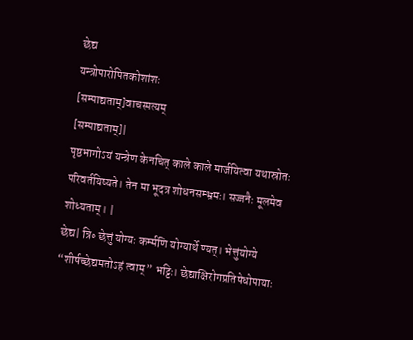छेद्य
यन्त्रोपारोपितकोशांशः
[सम्पाद्यताम्]वाचस्पत्यम्
[सम्पाद्यताम्]|
पृष्ठभागोऽयं यन्त्रेण केनचित् काले काले मार्जयित्वा यथास्रोतः परिवर्तयिष्यते। तेन मा भूदत्र शोधनसम्भ्रमः। सज्जनैः मूलमेव शोध्यताम्। |
छेद्य¦ त्रि॰ छेत्तुं योग्यः कर्म्मणि योग्यार्थे ण्यत्। भेत्तुंयोग्ये
“शीर्षच्छेद्यमतोऽहं त्वाम्” भट्टिः। छेद्याक्षिरोगप्रतिषेधोपायाः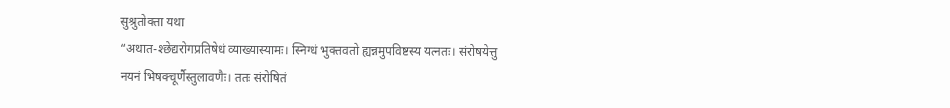सुश्रुतोक्ता यथा
“अथात-श्छेद्यरोगप्रतिषेधं व्याख्यास्यामः। स्निग्धं भुक्तवतो ह्यन्नमुपविष्टस्य यत्नतः। संरोषयेत्तु नयनं भिषक्चूर्णैस्तुलावणैः। ततः संरोषितं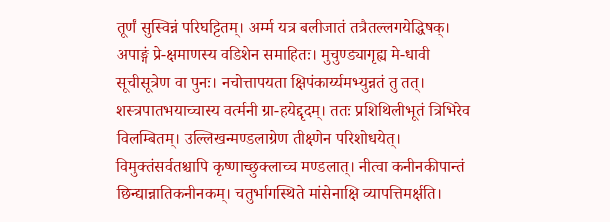तूर्णं सुस्विन्नं परिघट्टितम्। अर्म्म यत्र बलीजातं तत्रैतल्लगयेद्धिषक्। अपाङ्गं प्रे-क्षमाणस्य वडिशेन समाहितः। मुचुण्ड्यागृह्य मे-धावी सूचीसूत्रेण वा पुनः। नचोत्तापयता क्षिपंकार्य्यमभ्युन्नतं तु तत्। शस्त्रपातभयाच्चास्य वर्त्मनी ग्रा-हयेद्दृदम्। ततः प्रशिथिलीभूतं त्रिभिरेव विलम्बितम्। उल्लिखन्मण्डलाग्रेण तीक्ष्णेन परिशोधयेत्। विमुक्तंसर्वतश्चापि कृष्णाच्छुक्लाच्च मण्डलात्। नीत्वा कनीनकीपान्तं छिन्द्यान्नातिकनीनकम्। चतुर्भागस्थिते मांसेनाक्षि व्यापत्तिमर्क्षति।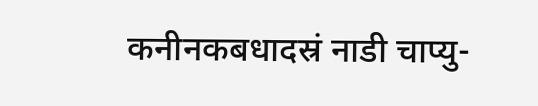कनीनकबधादस्रं नाडी चाप्यु-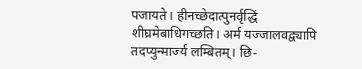पजायते। हीनच्छेदात्पुनर्वृद्धिं शीघ्रमेबाधिगच्छति। अर्म यज्जालवद्व्यापि तदप्युन्मार्ज्य लम्बितम्। छि-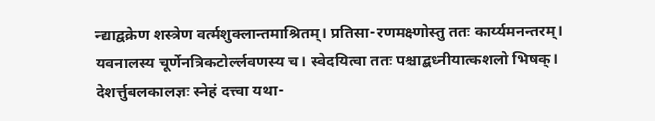न्द्याद्वक्रेण शस्त्रेण वर्त्मशुक्लान्तमाश्रितम्। प्रतिसा-रणमक्ष्णोस्तु ततः कार्य्यमनन्तरम्। यवनालस्य चूर्णेनत्रिकटोर्ल्लवणस्य च। स्वेदयित्वा ततः पश्चाद्बध्नीयात्कशलो भिषक्। देशर्त्तुबलकालज्ञः स्नेहं दत्त्वा यथा-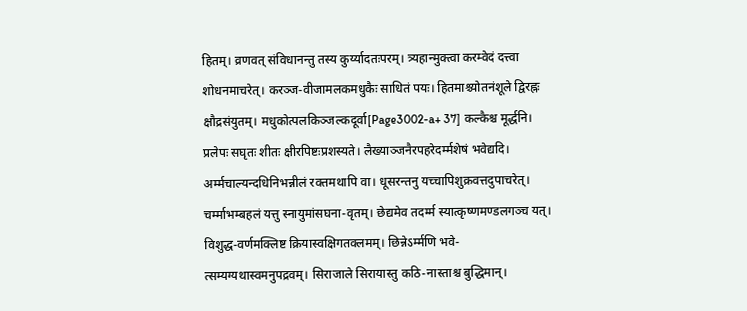हितम्। व्रणवत् संविधानन्तु तस्य कुर्य्यादतःपरम्। त्र्यहान्मुक्त्वा करम्वेदं दत्त्वा शोधनमाचरेत्। करञ्ज-वीजामलकमधुकैः साधितं पयः। हितमाश्च्योतनंशूले द्विरह्नः क्षौद्रसंयुतम्। मधुकोत्पलकिञ्जल्कदूर्वा[Page3002-a+ 37] कल्कैश्च मूर्द्धनि। प्रलेपः सघृतः शीतः क्षीरपिष्टःप्रशस्यते। लैख्याञ्जनैरपहरेदर्म्मशेषं भवेद्यदि। अर्म्मचाल्यन्दधिनिभन्नीलं रक्तमथापि वा। धूसरन्तनु यच्चापिशुक्रवत्तदुपाचरेत्। चर्म्माभम्बहलं यत्तु स्नायुमांसघना-वृतम्। छेद्यमेव तदर्म्म स्यात्कृष्णमण्डलगञ्च यत्। विशुद्ध-वर्णमक्लिष्ट क्रियास्वक्षिगतक्लमम्। छिन्नेऽर्म्मणि भवे-त्सम्यग्यथास्वमनुपद्रवम्। सिराजाले सिरायास्तु कठि-नास्ताश्च बुद्धिमान्।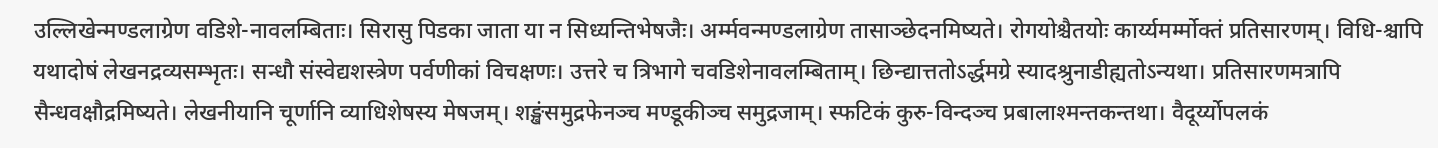उल्लिखेन्मण्डलाग्रेण वडिशे-नावलम्बिताः। सिरासु पिडका जाता या न सिध्यन्तिभेषजैः। अर्म्मवन्मण्डलाग्रेण तासाञ्छेदनमिष्यते। रोगयोश्चैतयोः कार्य्यमर्म्मोक्तं प्रतिसारणम्। विधि-श्चापि यथादोषं लेखनद्रव्यसम्भृतः। सन्धौ संस्वेद्यशस्त्रेण पर्वणीकां विचक्षणः। उत्तरे च त्रिभागे चवडिशेनावलम्बिताम्। छिन्द्यात्ततोऽर्द्धमग्रे स्यादश्रुनाडीह्यतोऽन्यथा। प्रतिसारणमत्रापि सैन्धवक्षौद्रमिष्यते। लेखनीयानि चूर्णानि व्याधिशेषस्य मेषजम्। शङ्खंसमुद्रफेनञ्च मण्डूकीञ्च समुद्रजाम्। स्फटिकं कुरु-विन्दञ्च प्रबालाश्मन्तकन्तथा। वैदूर्य्योपलकं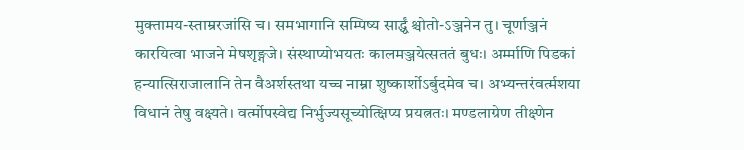मुक्तामय-स्ताम्ररजांसि च। समभागानि सम्पिष्य सार्द्ध्वं श्चोतो-ऽञ्जनेन तु। चूर्णाञ्जनं कारयित्वा भाजने मेषशृङ्गजे। संस्थाप्योभयतः कालमञ्जयेत्सततं बुधः। अर्म्माणि पिडकां हन्यात्सिराजालानि तेन वैअर्शस्तथा यच्च नाम्ना शुष्कार्शोऽर्बुदमेव च। अभ्यन्तरंवर्त्मशया विधानं तेषु वक्ष्यते। वर्त्मोपस्वेद्य निर्भुज्यसूच्योत्क्षिप्य प्रयत्नतः। मण्डलाग्रेण तीक्ष्णेन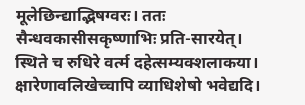मूलेछिन्द्याद्भिषग्वरः। ततः सैन्धवकासीसकृष्णाभिः प्रति-सारयेत्। स्थिते च रुधिरे वर्त्म दहेत्सम्यक्शलाकया। क्षारेणावलिखेच्चापि व्याधिशेषो भवेद्यदि।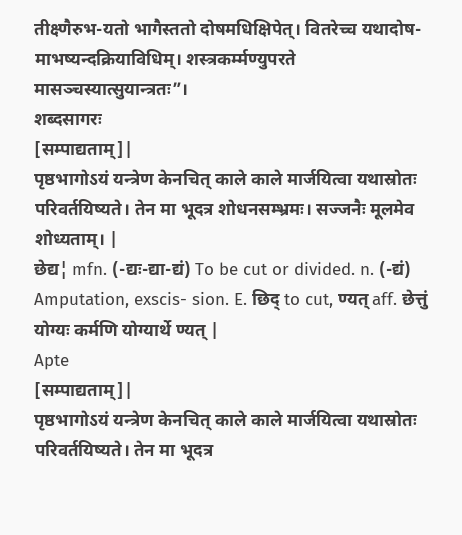तीक्ष्णैरुभ-यतो भागैस्ततो दोषमधिक्षिपेत्। वितरेच्च यथादोष-माभष्यन्दक्रियाविधिम्। शस्त्रकर्म्मण्युपरते मासञ्चस्यात्सुयान्त्रतः”।
शब्दसागरः
[सम्पाद्यताम्]|
पृष्ठभागोऽयं यन्त्रेण केनचित् काले काले मार्जयित्वा यथास्रोतः परिवर्तयिष्यते। तेन मा भूदत्र शोधनसम्भ्रमः। सज्जनैः मूलमेव शोध्यताम्। |
छेद्य¦ mfn. (-द्यः-द्या-द्यं) To be cut or divided. n. (-द्यं) Amputation, exscis- sion. E. छिद् to cut, ण्यत् aff. छेत्तुं योग्यः कर्मणि योग्यार्थे ण्यत् |
Apte
[सम्पाद्यताम्]|
पृष्ठभागोऽयं यन्त्रेण केनचित् काले काले मार्जयित्वा यथास्रोतः परिवर्तयिष्यते। तेन मा भूदत्र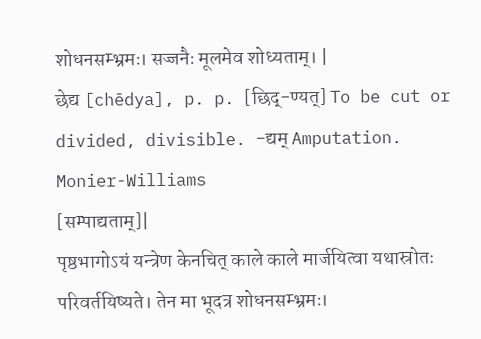शोधनसम्भ्रमः। सज्जनैः मूलमेव शोध्यताम्। |
छेद्य [chēdya], p. p. [छिद्-ण्यत्] To be cut or divided, divisible. -द्यम् Amputation.
Monier-Williams
[सम्पाद्यताम्]|
पृष्ठभागोऽयं यन्त्रेण केनचित् काले काले मार्जयित्वा यथास्रोतः परिवर्तयिष्यते। तेन मा भूदत्र शोधनसम्भ्रमः।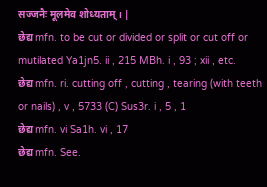सज्जनैः मूलमेव शोध्यताम्। |
छेद्य mfn. to be cut or divided or split or cut off or mutilated Ya1jn5. ii , 215 MBh. i , 93 ; xii , etc.
छेद्य mfn. ri. cutting off , cutting , tearing (with teeth or nails) , v , 5733 (C) Sus3r. i , 5 , 1
छेद्य mfn. vi Sa1h. vi , 17
छेद्य mfn. See.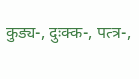कुड्य-, दुःक्क-, पत्त्र-,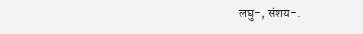लघु-, संशय-.